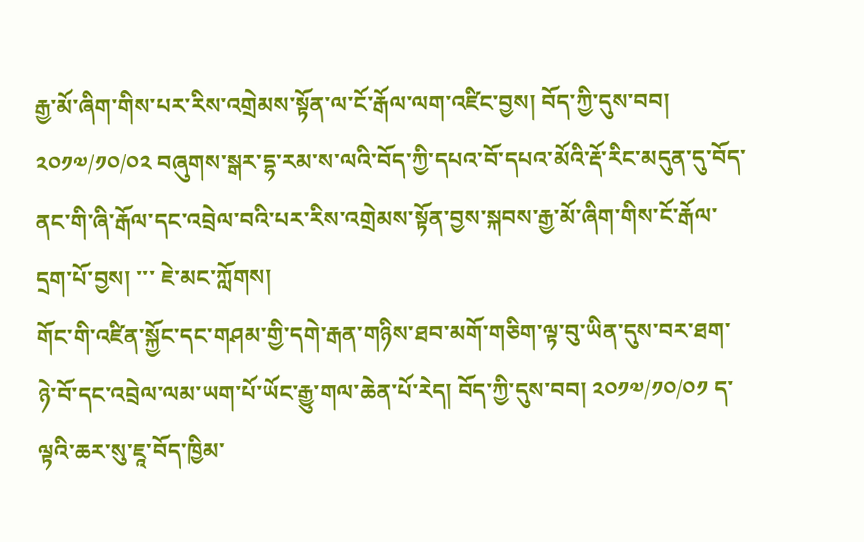རྒྱ་མོ་ཞིག་གིས་པར་རིས་འགྲེམས་སྟོན་ལ་ངོ་རྒོལ་ལག་འཛིང་བྱས། བོད་ཀྱི་དུས་བབ། ༢༠༡༧/༡༠/༠༢ བཞུགས་སྒར་དྷ་རམ་ས་ལའི་བོད་ཀྱི་དཔའ་བོ་དཔའ་མོའི་རྡོ་རིང་མདུན་དུ་བོད་ནང་གི་ཞི་རྒོལ་དང་འབྲེལ་བའི་པར་རིས་འགྲེམས་སྟོན་བྱས་སྐབས་རྒྱ་མོ་ཞིག་གིས་ངོ་རྒོལ་དྲག་པོ་བྱས། ་་་ ཇེ་མང་ཀློགས།
གོང་གི་འཛིན་སྐྱོང་དང་གཤམ་གྱི་དགེ་རྒན་གཉིས་ཐབ་མགོ་གཅིག་ལྟ་བུ་ཡིན་དུས་བར་ཐག་ཉེ་བོ་དང་འབྲེལ་ལམ་ཡག་པོ་ཡོང་རྒྱུ་གལ་ཆེན་པོ་རེད། བོད་ཀྱི་དུས་བབ། ༢༠༡༧/༡༠/༠༡ ད་ལྟའི་ཆར་སུ་ཇཱ་བོད་ཁྱིམ་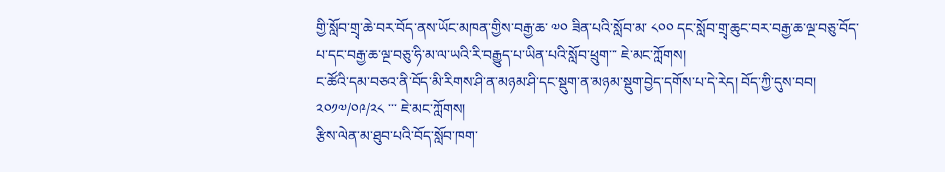གྱི་སློབ་གྲྭ་ཆེ་བར་བོད་ནས་ཡོང་མཁན་གྱིས་བརྒྱ་ཆ་ ༧༠ ཟིན་པའི་སློབ་མ་ ༨༠༠ དང་སློབ་གྲྭ་ཆུང་བར་བརྒྱ་ཆ་ལྔ་བཅུ་བོད་པ་དང་བརྒྱ་ཆ་ལྔ་བཅུ་ཧི་མ་ལ་ཡའི་རི་བརྒྱུད་པ་ཡིན་པའི་སློབ་ཕྲུག་་་ ཇེ་མང་ཀློགས།
ང་ཚོའི་དམ་བཅའ་ནི་བོད་མི་རིགས་ཤི་ན་མཉམ་ཤི་དང་སྡུག་ན་མཉམ་སྡུག་བྱེད་དགོས་པ་དེ་རེད། བོད་ཀྱི་དུས་བབ། ༢༠༡༧/༠༩/༢༨ ་་་ ཇེ་མང་ཀློགས།
རྩིས་ལེན་མ་ཐུབ་པའི་བོད་སློབ་ཁག་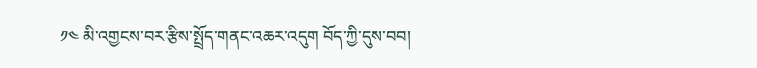༡༤ མི་འགྱངས་བར་རྩིས་སྤྲོད་གནང་འཆར་འདུག བོད་ཀྱི་དུས་བབ།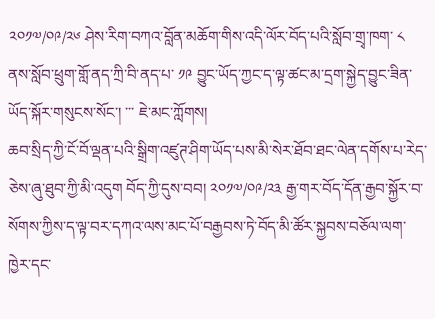༢༠༡༧/༠༩/༢༦ ཤེས་རིག་བཀའ་བློན་མཆོག་གིས་འདི་ལོར་བོད་པའི་སློབ་གྲྭ་ཁག་ ༨ ནས་སློབ་ཕྲུག་གློ་ནད་ཀྲི་བི་ནད་པ་ ༡༩ བྱུང་ཡོད་ཀྱང་ད་ལྟ་ཚང་མ་དྲག་སྐྱེད་བྱུང་ཟིན་ཡོད་སྐོར་གསུངས་སོང་། ་་་ ཇེ་མང་ཀློགས།
ཆབ་སྲིད་ཀྱི་ངོ་བོ་ལྡན་པའི་སྒྲིག་འཛུཊ་ཤིག་ཡོད་པས་མི་སེར་ཐོབ་ཐང་ལེན་དགོས་པ་རེད་ཅེས་ཞུ་ཐུབ་ཀྱི་མི་འདུག བོད་ཀྱི་དུས་བབ། ༢༠༡༧/༠༩/༢༣ རྒྱ་གར་བོད་དོན་རྒྱབ་སྐྱོར་བ་སོགས་ཀྱིས་ད་ལྟ་བར་དཀའ་ལས་མང་པོ་བརྒྱབས་ཏེ་བོད་མི་ཚོར་སྐྱབས་བཅོལ་ལག་ཁྱེར་དང་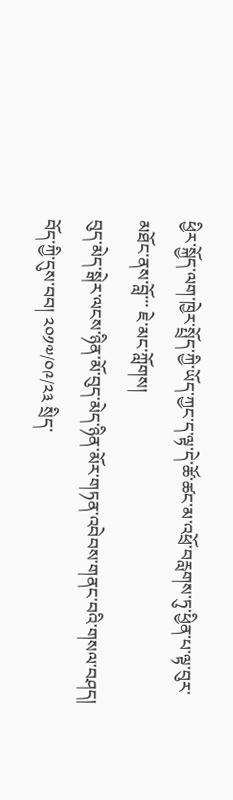ཕྱིར་སྐྱོད་ལག་ཁྱེར་སྤྲོད་ཀྱི་ཡོད་ཀྱང་ད་ལྟ་དེ་ཚོ་ཚང་མ་འཕྲོ་བརླགས་ཏུ་ཕྱིན་པ་ལྟ་བུར་མཐོང་ནས་བློ་་་ ཇེ་མང་ཀློགས།
བུད་མེད་སྒེར་ལངས་ཉིན་མོ་བུད་མེད་ཉིན་མོར་གཏན་འབེབས་གནང་བའི་གསལ་བཤད། བོད་ཀྱི་དུས་བབ། ༢༠༡༧/༠༩/༢༣ སྲིད་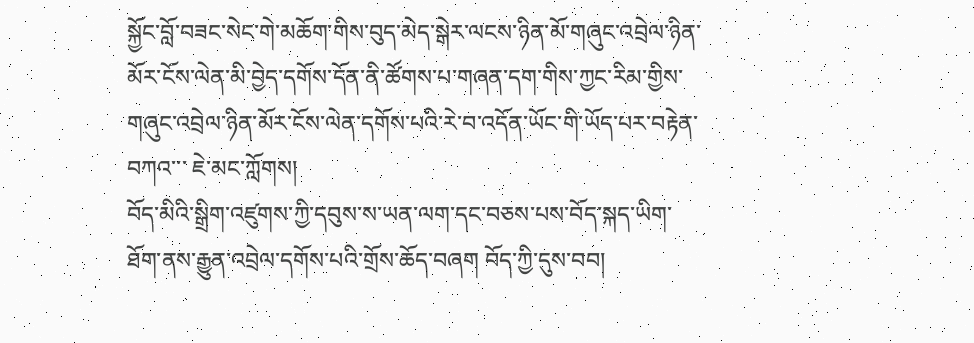སྐྱོང་བློ་བཟང་སེང་གེ་མཆོག་གིས་བུད་མེད་སྒེར་ལངས་ཉིན་མོ་གཞུང་འབྲེལ་ཉིན་མོར་ངོས་ལེན་མི་བྱེད་དགོས་དོན་ནི་ཚོགས་པ་གཞན་དག་གིས་ཀྱང་རིམ་གྱིས་གཞུང་འབྲེལ་ཉིན་མོར་ངོས་ལེན་དགོས་པའི་རེ་བ་འདོན་ཡོང་གི་ཡོད་པར་བརྟེན་བཀའ་་་ ཇེ་མང་ཀློགས།
བོད་མིའི་སྒྲིག་འཛུགས་ཀྱི་དབུས་ས་ཡན་ལག་དང་བཅས་པས་བོད་སྐད་ཡིག་ཐོག་ནས་རྒྱུན་འབྲེལ་དགོས་པའི་གྲོས་ཆོད་བཞག བོད་ཀྱི་དུས་བབ།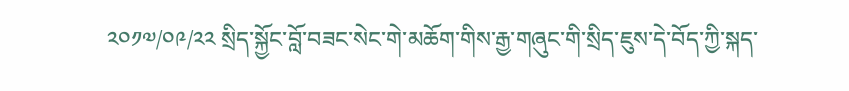༢༠༡༧/༠༩/༢༢ སྲིད་སྐྱོང་བློ་བཟང་སེང་གེ་མཆོག་གིས་རྒྱ་གཞུང་གི་སྲིད་ཇུས་དེ་བོད་ཀྱི་སྐད་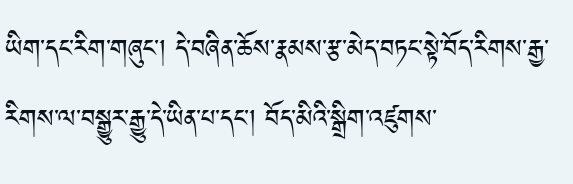ཡིག་དང་རིག་གཞུང་། དེ་བཞིན་ཆོས་རྣམས་རྩ་མེད་བཏང་སྟེ་བོད་རིགས་རྒྱ་རིགས་ལ་བསྒྱུར་རྒྱུ་དེ་ཡིན་པ་དང་། བོད་མིའི་སྒྲིག་འཛུགས་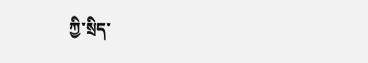ཀྱི་སྲིད་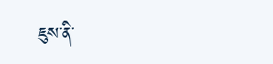ཇུས་ནི་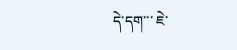དེ་དག་་་ ཇེ་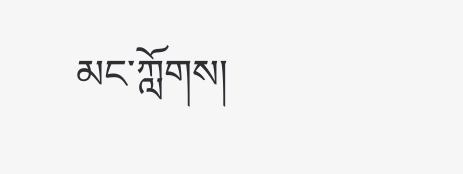མང་ཀློགས།